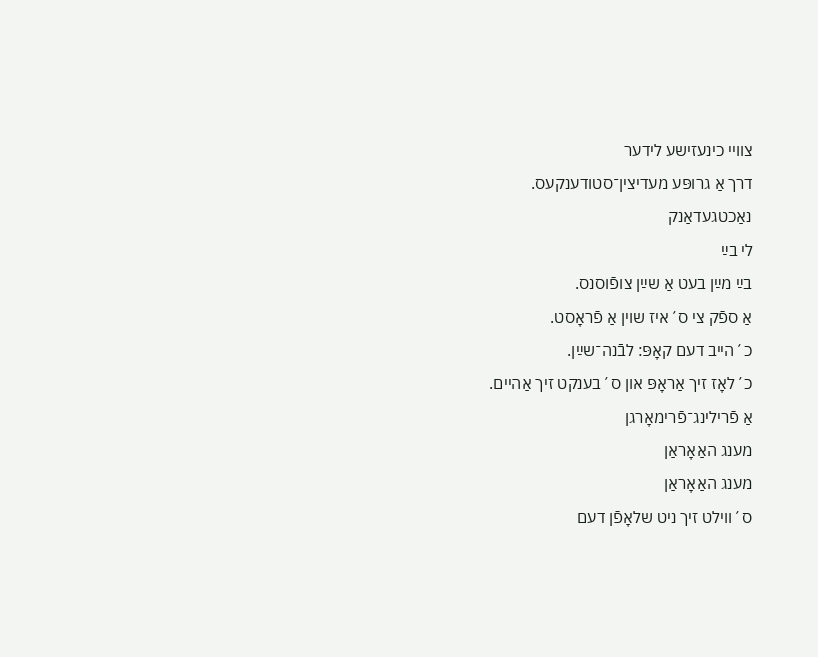צוויי כינעזישע לידער
דרך אַ גרופּע מעדיצין־סטודענקעס.
נאַכטגעדאַנק
לי בײַ
בײַ מײַן בעט אַ שײַן צופֿוסנס.
אַ ספֿק צי ס´איז שוין אַ פֿראָסט.
כ´הייב דעם קאָפּ: לבֿנה־שײַן.
כ´לאָז זיך אַראָפּ און ס´בענקט זיך אַהיים.
אַ פֿרילינג־פֿרימאָרגן
מענג האַאָראַן
מענג האַאָראַן
ס´ווילט זיך ניט שלאָפֿן דעם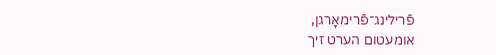פֿרילינג־פֿרימאָרגן,
אומעטום הערט זיך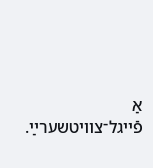אַ פֿייגל־צוויטשערײַ.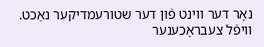נאָר דער ווינט פֿון דער שטורעמדיקער נאַכט.
וויפֿל צעבראָכענער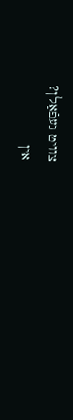צוויט געפֿאַלן?
אין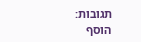תגובות:
הוסף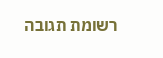רשומת תגובה